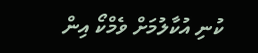ކުނި އުކާލުމަށް ވެމްކޯ އިން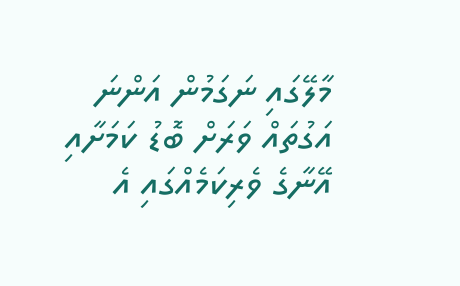މާލޭގައި ނަގަމުން އަންނަ އަގުތައް ވަރަށް ބޮޑު ކަމަށާއި އޭނާގެ ވެރިކަމެއްގައި އެ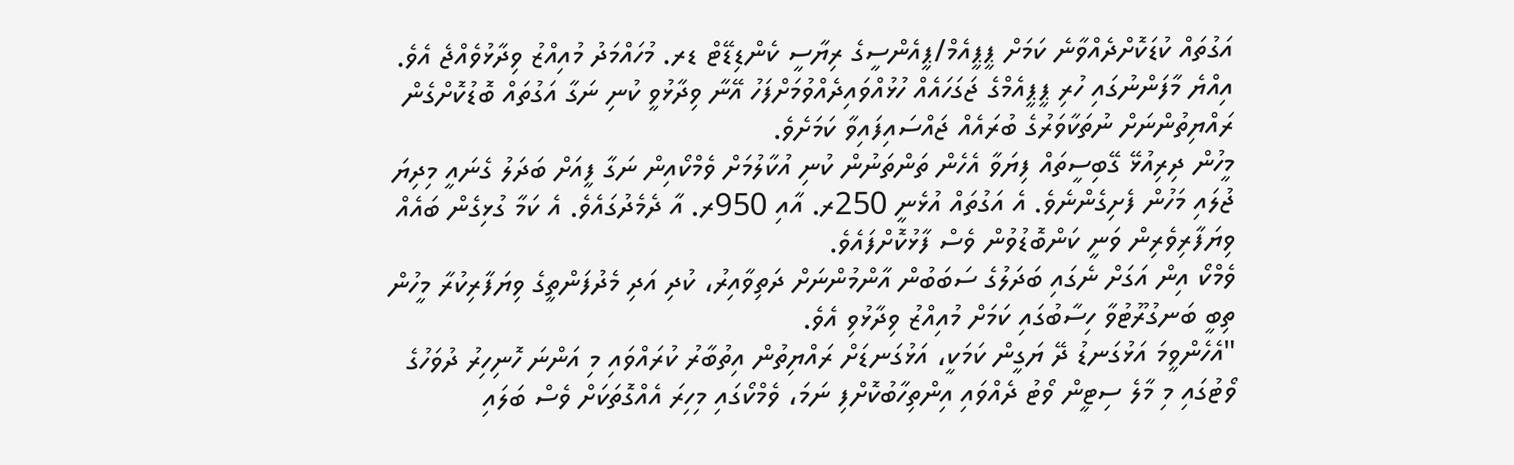އަގުތައް ކުޑަކޮށްދެއްވާނެ ކަމަށް ޕީޕީއެމް/ޕީއެންސީގެ ރިޔާސީ ކެންޑިޑޭޓް ޑރ. މުހައްމަދު މުއިއްޒު ވިދާޅުވެއްޖެ އެވެ.
އިއްޔެ މާފަންނުގައި ހުރި ޕީޕީއެމްގެ ޖަގަހައެއް ހުޅުއްވައިދެއްވުމަށްފަހު އޭނާ ވިދާޅުވީ ކުނި ނަގާ އަގުތައް ބޮޑުކޮށްގެން ރައްޔިތުންނަށް ނުތަކާވަރުގެ ބުރައެއް ޖައްސައިފައިވާ ކަމަށެވެ.
މީހުން ދިރިއުޅޭ ގޭބިސީތައް ފިޔަވާ އެހެން ތަންތަނުން ކުނި އުކާލުމަށް ވެމްކޯއިން ނަގާ ފީއަށް ބަދަލު ގެނައީ މިދިޔަ ޖުލައި މަހުން ފެށިގެންނެވެ. އެ އަގުތައް އުޅެނީ 250ރ. އާއި 950ރ. އާ ދެމެދުގައެވެ. އެ ކަމާ ގުޅިގެން ބައެއް ވިޔަފާރިވެރިން ވަނީ ކަންބޮޑުވުން ވެސް ފާޅުކޮށްފައެވެ.
ވެމްކޯ އިން އަގަށް ނެގައި ބަދަލުގެ ސަބަބުން އާންމުންނަށް ދަތިވާއިރު، ކުދި އަދި މެދުފަންތީގެ ވިޔަފާރިކުރާ މީހުން ތިބީ ބަނގުރޫޓުވާ ހިސާބުގައި ކަމަށް މުއިއްޒު ވިދާޅުވި އެވެ.
"އެހެންވީމަ އަޅުގަނޑު ދޭ ޔަގީން ކަމަކީ، އަޅުގަނޑަށް ރައްޔިތުން އިތުބާރު ކުރައްވައި މި އަންނަ ހޮނިހިރު ދުވަހުގެ ވޯޓުގައި މި މާލެ ސިޓީން ވޯޓު ދެއްވައި އިންތިހާބުކޮށްފި ނަމަ، ވެމްކޯގައި މިހިރަ އެއްގޮތަކަށް ވެސް ބަލައި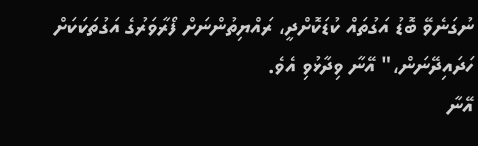ނުގަނެވޭ ބޮޑު އަގުތައް ކުޑަކޮށްދީ، ރައްޔިތުންނަށް ފޯރާވަރުގެ އަގުތަކަކަށް ހަދައިދޭނަން،" އޭނާ ވިދާޅުވި އެވެ.
އޭނާ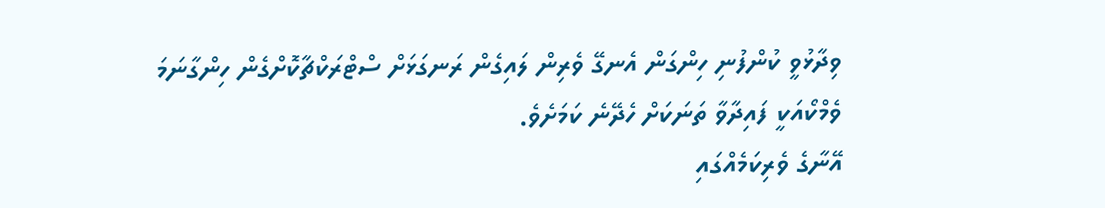ވިދާޅުވީ ކުންފުނި ހިންގަން އެނގޭ ވެރިން ލައިގެން ރަނގަޅަށް ސްޓްރަކްޗާކޮށްގެން ހިންގާނަމަ ވެމްކޯއަކީ ފައިދާވާ ތަނަކަށް ހެދޭނެ ކަމަށެވެ.
އޭނާގެ ވެރިކަމެއްގައި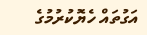އަގުތައް ހެޔޮކުރުމުގެ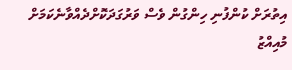އިތުރަށް ކުންފުނި ހިންގުން ވެސް ވަރުގަދަކޮށްދެއްވާނެކަމަށް މުއިއްޒު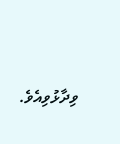ވިދާޅުވިއެވެ.